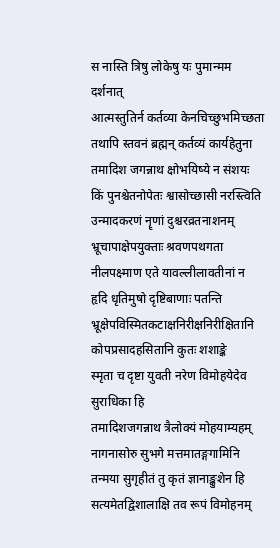स नास्ति त्रिषु लोकेषु यः पुमान्मम दर्शनात्
आत्मस्तुतिर्न कर्तव्या केनचिच्छुभमिच्छता
तथापि स्तवनं ब्रह्मन् कर्तव्यं कार्यहेतुना
तमादिश जगन्नाथ क्षोभयिष्ये न संशयः
किं पुनश्चेतनोपेतः श्वासोच्छासी नरस्त्विति
उन्मादकरणं नॄणां दुश्चरव्रतनाशनम्
भ्रूचापाक्षेपयुक्ताः श्रवणपथगता नीलपक्ष्माण एते यावल्लीलावतीनां न हृदि धृतिमुषो दृष्टिबाणाः पतन्ति
भ्रूक्षेपविस्मितकटाक्षनिरीक्षनिरीक्षितानि कोपप्रसादहसितानि कुतः शशाङ्के
स्मृता च दृष्टा युवती नरेण विमोहयेदेव सुराधिका हि
तमादिशजगन्नाथ त्रैलोक्यं मोहयाम्यहम्
नागनासोरु सुभगे मत्तमातङ्गगामिनि
तन्मया सुगृहीतं तु कृतं ज्ञानाङ्कुशेन हि
सत्यमेतद्विशालाक्षि तव रूपं विमोहनम्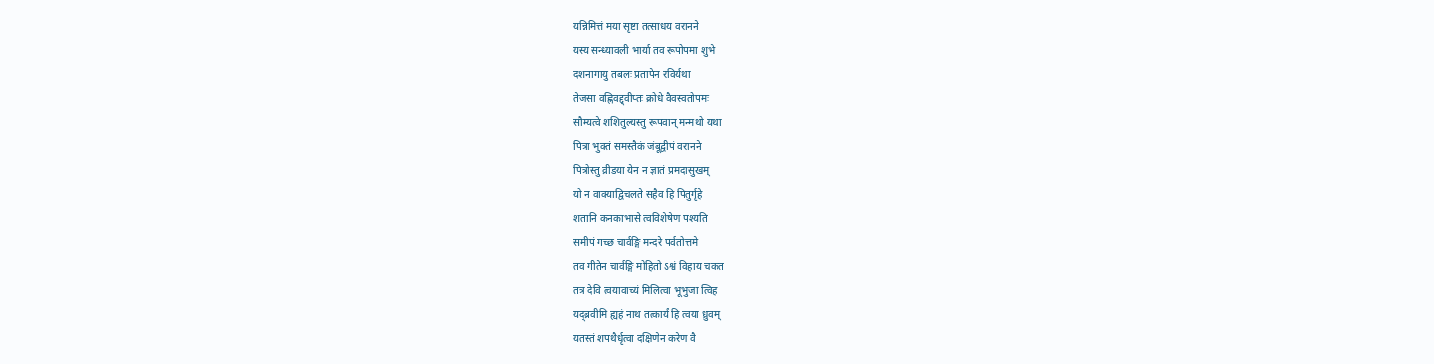यन्निमित्तं मया सृष्टा तत्साधय वरानने
यस्य सन्ध्यावली भार्या तव रूपोपमा शुभे
दशनागायु तबलः प्रतापेन रविर्यथा
तेजसा वह्निवद्द्वीप्तः क्रोधे वैवस्वतोपमः
सौम्यत्वे शशितुल्यस्तु रूपवान् मन्मथो यथा
पित्रा भुक्तं समस्तैकं जंबूद्वीपं वरानने
पित्रोस्तु व्रीडया येन न ज्ञातं प्रमदासुखम्
यो न वाक्याद्विचलते सहैव हि पितुर्गृहे
शतानि कनकाभासे त्वविशेषेण पश्यति
समीपं गच्छ चार्वङ्गि मन्दरे पर्वतोत्तमे
तव गीतेन चार्वङ्गि मोहितो ऽश्वं विहाय चकत
तत्र देवि त्वयावाच्यं मिलित्वा भूभुजा त्विह
यद्ब्रवीमि ह्यहं नाथ तत्कार्यं हि त्वया ध्रुवम्
यतस्तं शपथैर्धृत्वा दक्षिणेन करेण वै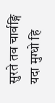सुरते तव चार्वङ्गि यदा मुग्धो हि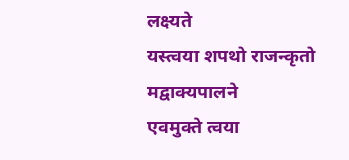लक्ष्यते
यस्त्वया शपथो राजन्कृतो मद्वाक्यपालने
एवमुक्ते त्वया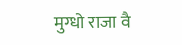मुग्धो राजा वै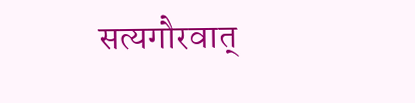सत्यगौरवात्